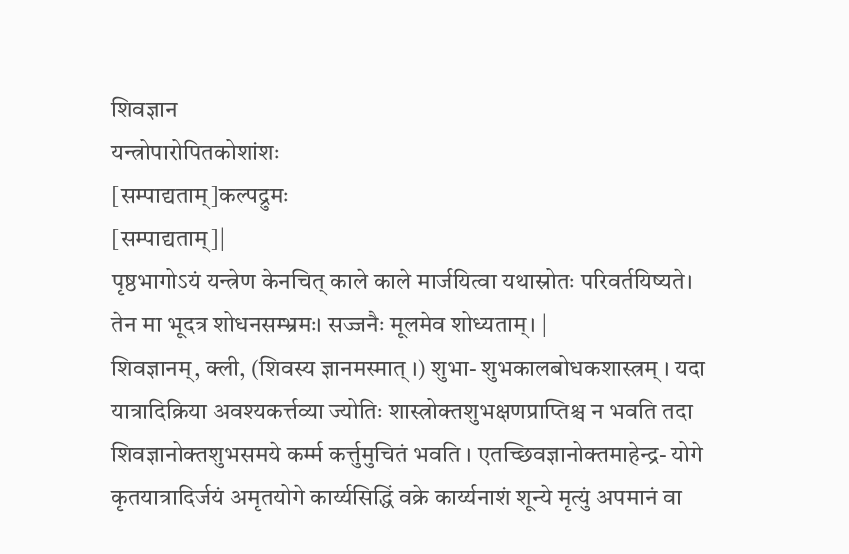शिवज्ञान
यन्त्रोपारोपितकोशांशः
[सम्पाद्यताम्]कल्पद्रुमः
[सम्पाद्यताम्]|
पृष्ठभागोऽयं यन्त्रेण केनचित् काले काले मार्जयित्वा यथास्रोतः परिवर्तयिष्यते। तेन मा भूदत्र शोधनसम्भ्रमः। सज्जनैः मूलमेव शोध्यताम्। |
शिवज्ञानम्, क्ली, (शिवस्य ज्ञानमस्मात् ।) शुभा- शुभकालबोधकशास्त्रम् । यदा यात्रादिक्रिया अवश्यकर्त्तव्या ज्योतिः शास्त्रोक्तशुभक्षणप्राप्तिश्च न भवति तदा शिवज्ञानोक्तशुभसमये कर्म्म कर्त्तुमुचितं भवति । एतच्छिवज्ञानोक्तमाहेन्द्र- योगे कृतयात्रादिर्जयं अमृतयोगे कार्य्यसिद्धिं वक्रे कार्य्यनाशं शून्ये मृत्युं अपमानं वा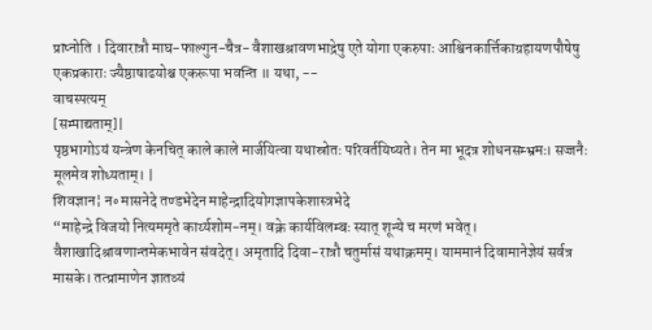प्राप्नोति । दिवारात्रौ माघ-फाल्गुन-चैत्र- वैशाखश्रावणभाद्रेषु एते योगा एकरुपाः आश्विनकार्त्तिकाग्रहायणपौषेषु एकप्रकाराः ज्यैष्ठाषाढयोश्च एकरूपा भवन्ति ॥ यथा, --
वाचस्पत्यम्
[सम्पाद्यताम्]|
पृष्ठभागोऽयं यन्त्रेण केनचित् काले काले मार्जयित्वा यथास्रोतः परिवर्तयिष्यते। तेन मा भूदत्र शोधनसम्भ्रमः। सज्जनैः मूलमेव शोध्यताम्। |
शिवज्ञान¦ न॰ मासनेदे तण्डभेदेन माहेन्द्रादियोगज्ञापकेशास्त्रभेदे
“माहेन्द्रे विजयो नित्यममृते कार्य्यशोम-नम्। वक्रे कार्यविलम्बः स्यात् शून्ये च मरणं भवेत्। वैशाखादिश्रावणान्तमेकभावेन संवदेत्। अमृतादि दिवा-रात्रौ चतुर्मासं यथाक्रमम्। याममानं दिवामानेज्ञेयं सर्वत्र मासके। तत्प्रामाणेन ज्ञातव्यं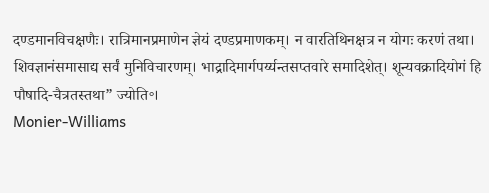दण्डमानविचक्षणैः। रात्रिमानप्रमाणेन ज्ञेयं दण्डप्रमाणकम्। न वारतिथिनक्षत्र न योगः करणं तथा। शिवज्ञानंसमासाद्य सर्वं मुनिविचारणम्। भाद्रादिमार्गपर्य्यन्तसप्तवारे समादिशेत्। शून्यवक्रादियोगं हि पौषादि-चैत्रतस्तथा” ज्योति॰।
Monier-Williams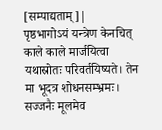[सम्पाद्यताम्]|
पृष्ठभागोऽयं यन्त्रेण केनचित् काले काले मार्जयित्वा यथास्रोतः परिवर्तयिष्यते। तेन मा भूदत्र शोधनसम्भ्रमः। सज्जनैः मूलमेव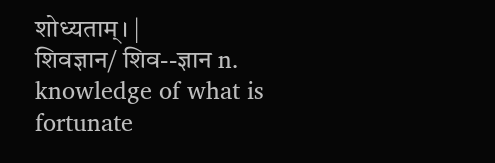शोध्यताम्। |
शिवज्ञान/ शिव--ज्ञान n. knowledge of what is fortunate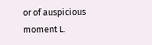or of auspicious moment L.